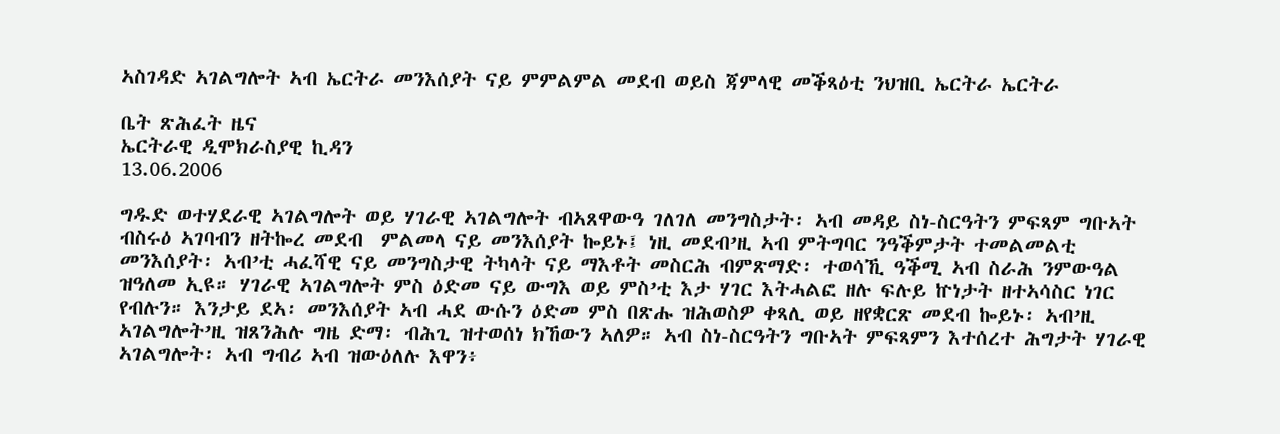ኣስገዳድ ኣገልግሎት ኣብ ኤርትራ መንእሰያት ናይ ምምልምል መደብ ወይስ ጃምላዊ መቕጻዕቲ ንህዝቢ ኤርትራ ኤርትራ

ቤት ጽሕፈት ዜና
ኤርትራዊ ዲሞክራስያዊ ኪዳን
13.06.2006

ግዱድ ወተሃደራዊ ኣገልግሎት ወይ ሃገራዊ ኣገልግሎት ብኣጸዋውዓ ገለገለ መንግስታት፡ ኣብ መዳይ ስነ-ስርዓትን ምፍጻም ግቡኣት ብስሩዕ ኣገባብን ዘትኰረ መደብ  ምልመላ ናይ መንእሰያት ኰይኑ፤ ነዚ መደብ’ዚ ኣብ ምትግባር ንዓቕምታት ተመልመልቲ መንእሰያት፡ ኣብ’ቲ ሓፈሻዊ ናይ መንግስታዊ ትካላት ናይ ማእቶት መስርሕ ብምጽማድ፡ ተወሳኺ ዓቕሚ ኣብ ስራሕ ንምውዓል ዝዓለመ ኢዩ። ሃገራዊ ኣገልግሎት ምስ ዕድመ ናይ ውግእ ወይ ምስ’ቲ እታ ሃገር እትሓልፎ ዘሉ ፍሉይ ኵነታት ዘተኣሳስር ነገር የብሉን። እንታይ ደኣ፡ መንእሰያት ኣብ ሓደ ውሱን ዕድመ ምስ በጽሑ ዝሕወስዎ ቀጻሊ ወይ ዘየቋርጽ መደብ ኰይኑ፡ ኣብ’ዚ ኣገልግሎት’ዚ ዝጸንሕሉ ግዜ ድማ፡ ብሕጊ ዝተወሰነ ክኸውን ኣለዎ። ኣብ ስነ-ስርዓትን ግቡኣት ምፍጻምን እተሰረተ ሕግታት ሃገራዊ ኣገልግሎት፡ ኣብ ግብሪ ኣብ ዝውዕለሉ እዋን፥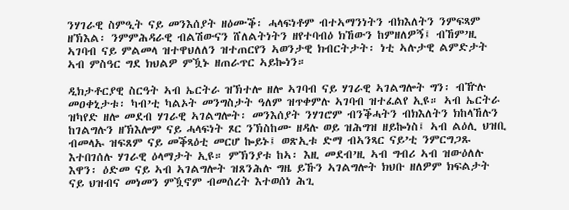ንሃገራዊ ስምዒት ናይ መንእሰያት ዘዕሙቕ፡ ሓላፍነቶም ብተኣማንነትን ብክእለትን ንምፍጻም ዘኽእል፡ ንምምሕዳራዊ ብልሽውናን ሸለልትነትን ዘየተባብዕ ክኸውን ከምዘለዎኝ፤ ብኸም’ዚ ኣገባብ ናይ ምልመላ ዝተዋህለለን ዝተጠርየን ኣወንታዊ ክብርትታት፡ ነቲ ኣሉታዊ ልምድታት ኣብ ምስዓር ግደ ክህልዎ ምዃኑ ዘጠራጥር ኣይኰነን።

ዲክታቶርያዊ ስርዓት ኣብ ኤርትራ ዝኽተሎ ዘሎ ኣገባብ ናይ ሃገራዊ ኣገልግሎት ግን፡ ብዅሉ መዐቀኒታቱ፡ ካብ’ቲ ካልኦት መንግስታት ዓለም ዝጥቀምሉ ኣገባብ ዝተፈልየ ኢዩ። ኣብ ኤርትራ ዝካየድ ዘሎ መደብ ሃገራዊ ኣገልግሎት፡ መንእሰያት ንሃገሮም ብንቕሓትን ብክእለትን ክከላኸሉን ከገልግሉን ዘኽእሎም ናይ ሓላፍነት ጾር ንኽስከሙ ዘዳሉ ወይ ዝሕግዝ ዘይኰነስ፤ ኣብ ልዕሊ ህዝቢ ብመላኡ ዝፍጸም ናይ መቕጻዕቲ መርሆ ኰይኑ፤ ወጽኢቱ ድማ ብኣንጻር ናይ’ቲ ንምርግጋጹ እተበገሰሉ ሃገራዊ ዕላማታት ኢዩ። ምኽንያቱ ከኣ፡ እዚ መደብ’ዚ ኣብ ግብሪ ኣብ ዝውዕለሉ እዋን፡ ዕድመ ናይ ኣብ ኣገልግሎት ዝጸንሕሉ ግዜ ይኹን ኣገልግሎት ክህቡ ዘለዎም ክፍልታት ናይ ህዝብና መነመን ምዃኖም ብመሰረት እተወሰነ ሕጊ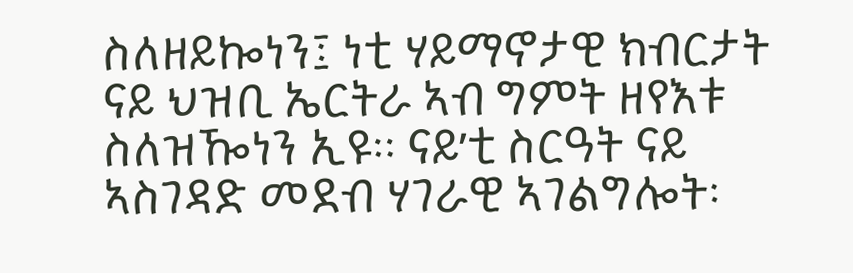ስለዘይኰነን፤ ነቲ ሃይማኖታዊ ክብርታት ናይ ህዝቢ ኤርትራ ኣብ ግምት ዘየእቱ ስለዝዀነን ኢዩ። ናይ’ቲ ስርዓት ናይ ኣስገዳድ መደብ ሃገራዊ ኣገልግሎት፡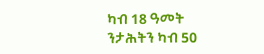ካብ 18 ዓመት ንታሕትን ካብ 50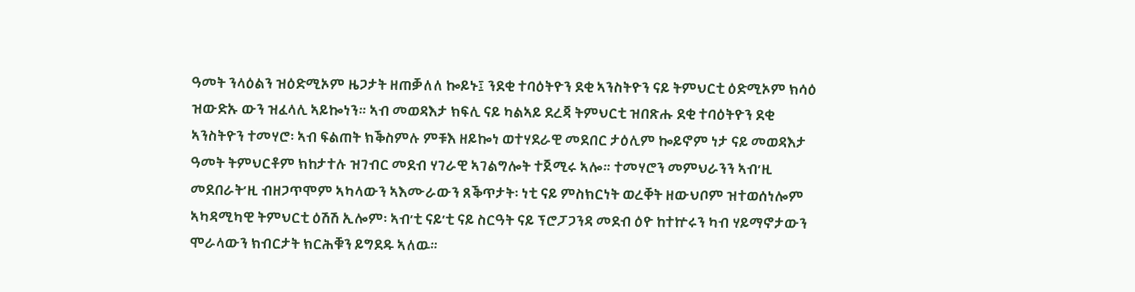ዓመት ንላዕልን ዝዕድሚኦም ዜጋታት ዘጠቓለለ ኰይኑ፤ ንደቂ ተባዕትዮን ደቂ ኣንስትዮን ናይ ትምህርቲ ዕድሚኦም ክሳዕ ዝውድኡ ውን ዝፈላሊ ኣይኰነን። ኣብ መወዳእታ ክፍሊ ናይ ካልኣይ ደረጃ ትምህርቲ ዝበጽሑ ደቂ ተባዕትዮን ደቂ ኣንስትዮን ተመሃሮ፡ ኣብ ፍልጠት ክቕስምሉ ምቹእ ዘይኰነ ወተሃደራዊ መደበር ታዕሊም ኰይኖም ነታ ናይ መወዳእታ ዓመት ትምህርቶም ክከታተሉ ዝገብር መደብ ሃገራዊ ኣገልግሎት ተጀሚሩ ኣሎ። ተመሃሮን መምህራንን ኣብ’ዚ መደበራት’ዚ ብዘጋጥሞም ኣካላውን ኣእሙራውን ጸቕጥታት፡ ነቲ ናይ ምስክርነት ወረቐት ዘውህቦም ዝተወሰነሎም ኣካዳሚካዊ ትምህርቲ ዕሽሽ ኢሎም፡ ኣብ’ቲ ናይ’ቲ ናይ ስርዓት ናይ ፕሮፓጋንዳ መደብ ዕዮ ከተኵሩን ካብ ሃይማኖታውን ሞራላውን ክብርታት ክርሕቑን ይግደዱ ኣለዉ።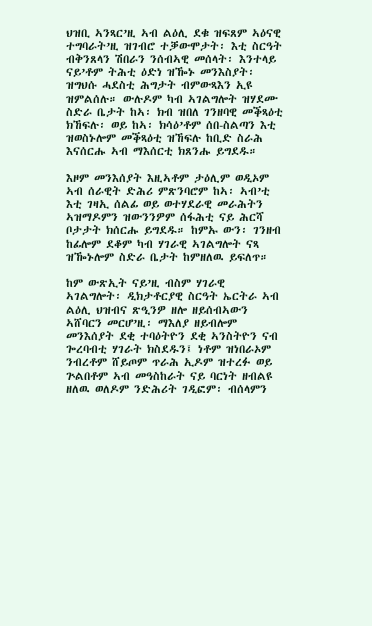ህዝቢ ኣንጻር’ዚ ኣብ ልዕሊ ደቁ ዝፍጸም ኣዕናዊ ተግባራት’ዚ ዝገብሮ ተቓውሞታት፡ እቲ ስርዓት ብቅንጸላን ሽበራን ንሰብኣዊ መሰላት፡ እንተላይ ናይ’ቶም ትሕቲ ዕድነ ዝዀኑ መንእስያት፡ ዝግህሱ ሓደስቲ ሕግታት ብምውጻእን ኢዩ ዝምልሰሉ። ውሉዶም ካብ ኣገልግሎት ዝሃደሙ ስድራ ቤታት ከኣ፡ ክብ ዝበለ ገንዘባዊ መቕጻዕቲ ክኸፍሉ፡ ወይ ከኣ፡ ክሳዕ’ቶም ሰበ-ስልጣን እቲ ዝወስኑሎም መቕጻዕቲ ዝኸፍሉ ከቢድ ስራሕ እናሰርሑ ኣብ ማእሰርቲ ክጸንሑ ይግደዱ።

እዞም መንእሰያት እዚኣቶም ታዕሊም ወዲኦም ኣብ ሰራዊት ድሕሪ ምጽንባሮም ከኣ፡ ኣብ’ቲ እቲ ገዛኢ ሰልፊ ወይ ወተሃደራዊ መራሕትን ኣዝማዶምን ዝውንንዎም ሰፋሕቲ ናይ ሕርሻ ቦታታት ክሰርሑ ይግደዱ። ከምኡ ውን፡ ገንዘብ ከፊሎም ደቆም ካብ ሃገራዊ ኣገልግሎት ናጻ ዝዀኑሎም ስድራ ቤታት ከምዘለዉ ይፍለጥ።

ከም ውጽኢት ናይ’ዚ ብስም ሃገራዊ ኣገልግሎት፡ ዲክታቶርያዊ ስርዓት ኤርትራ ኣብ ልዕሊ ህዝብና ጽዒንዎ ዘሎ ዘይሰብኣውን ኣሸባርን መርሆ’ዚ፡ ማእለያ ዘይብሎም መንእሰያት ደቂ ተባዕትዮን ደቂ ኣንስትዮን ናብ ጐረባብቲ ሃገራት ክስደዱን፤ ነቶም ዝነበራኦም ንብረቶም ሸይጦም ጥራሕ ኢዶም ዝተረፉ ወይ ጕልበቶም ኣብ መዓስከራት ናይ ባርነት ዘብልዩ ዘለዉ ወለዶም ንድሕሪት ገዲፎም፡ ብሰላምን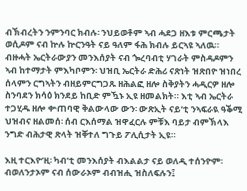ብኽብረትን ንምንባር ክብሉ፡ ንህይወቶም ኣብ ሓደጋ ዘእቱ ምርጫታት ወሲዶም ናብ ኵሉ ኵርንዓት ናይ ዓለም ፋሕ ክብሉ ይርኣዩ ኣለዉ። ብዙሓት ኤርትራውያን መንእሰያት ናብ ጐረባብቲ ሃገራት ምስዳዶምን ኣብ ከተማታት ምእካቦምን፡ ህዝቢ ኤርትራ ድሕሪ ናጽነት ዝጽበዮ ዝነበረ ሰላምን ርግኣትን ብዘይምርግጋጹ ዘሕልፎ ዘሎ ስቅያትን ሓዲርዎ ዘሎ ስንባደን ክሳዕ ክንደይ ከቢድ ምዃኑ ኢዩ ዘመልክት። እቲ ኣብ ኤርትራ ተጋሂዱ ዘሎ ቍጠባዊ ቅልውላው ውን፡ ውጽኢት ናይ’ቲ ንኣፍራዪ ዓቕሚ ህዝብና ዘልመሰ፡ ሰብ ርእሰማል ዝዋፈርሉ ምቹእ ባይታ ብምኽላእ ንግድ ብሕታዊ ጽላት ዝቐተለ ግጉይ ፖሊሲታት ኢዩ።

እዚ ተርእዮ’ዚ፡ ካብ’ቲ መንእሰያት ብእልልታ ናይ ወለዲ ተሰንዮም፡ ብወለንታኦም ናብ ሰውራኦም ብብዝሒ ዝስለፍሉን፤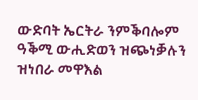ውድባት ኤርትራ ንምቕባሎም ዓቕሚ ውሒድወን ዝጭነቓሉን ዝነበራ መዋእል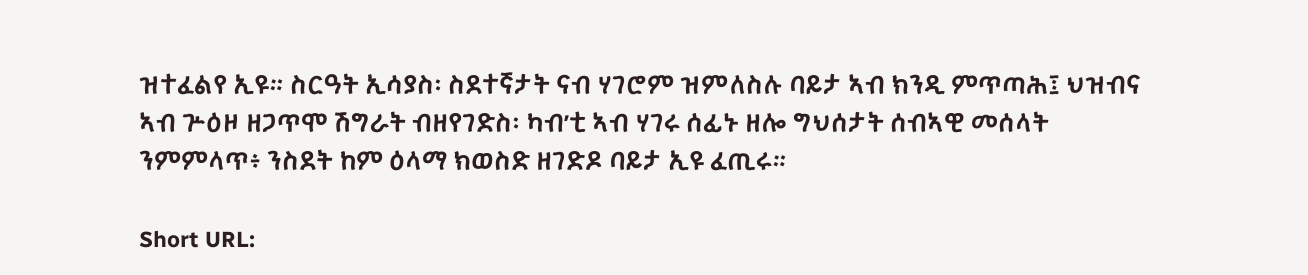ዝተፈልየ ኢዩ። ስርዓት ኢሳያስ፡ ስደተኛታት ናብ ሃገሮም ዝምለስሉ ባይታ ኣብ ክንዲ ምጥጣሕ፤ ህዝብና ኣብ ጕዕዞ ዘጋጥሞ ሽግራት ብዘየገድስ፡ ካብ’ቲ ኣብ ሃገሩ ሰፊኑ ዘሎ ግህሰታት ሰብኣዊ መሰላት ንምምላጥ፥ ንስደት ከም ዕላማ ክወስድ ዘገድዶ ባይታ ኢዩ ፈጢሩ።

Short URL: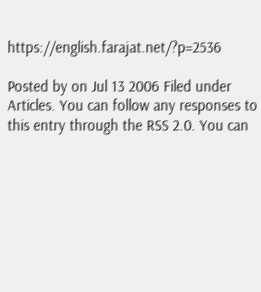https://english.farajat.net/?p=2536

Posted by on Jul 13 2006 Filed under Articles. You can follow any responses to this entry through the RSS 2.0. You can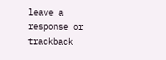leave a response or trackback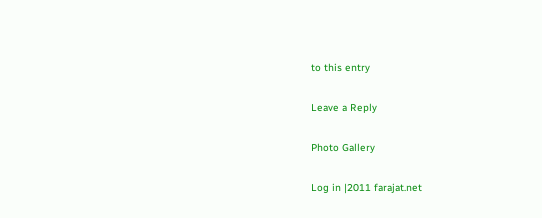to this entry

Leave a Reply

Photo Gallery

Log in |2011 farajat.net